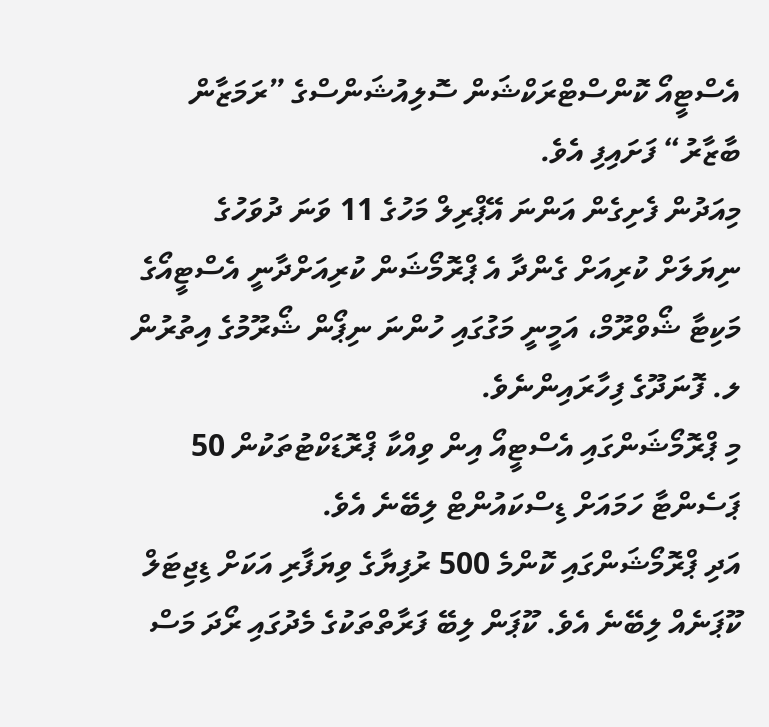އެސްޓީއޯ ކޮންސްޓްރަކްޝަން ސޮލިއުޝަންސްގެ ”ރަމަޒާން ބާޒާރު“ ފަށައިފި އެވެ.
މިއަދުން ފެށިގެން އަންނަ އޭޕްރިލް މަހުގެ 11 ވަނަ ދުވަހުގެ ނިޔަލަށް ކުރިއަށް ގެންދާ އެ ޕްރޮމޯޝަން ކުރިއަށްދާނީ އެސްޓީއޯގެ މަކިޓާ ޝޯވްރޫމް، އަމީނީ މަގުގައި ހުންނަ ނިޕޯން ޝޯރޫމުގެ އިތުރުން ލ. ފޮނަދޫގެ ފިހާރައިންނެވެ.
މި ޕްރޮމޯޝަންގައި އެސްޓީއޯ އިން ވިއްކާ ޕްރޮޑަކްޓުތަކުން 50 ޕަސެންޓާ ހަމައަށް ޑިސްކައުންޓް ލިބޭނެ އެވެ.
އަދި ޕްރޮމޯޝަންގައި ކޮންމެ 500 ރުފިޔާގެ ވިޔަފާރި އަކަށް ޑިޖިޓަލް ކޫޕަނެއް ލިބޭނެ އެވެ. ކޫޕަން ލިބޭ ފަރާތްތަކުގެ މެދުގައި ރޯދަ މަސް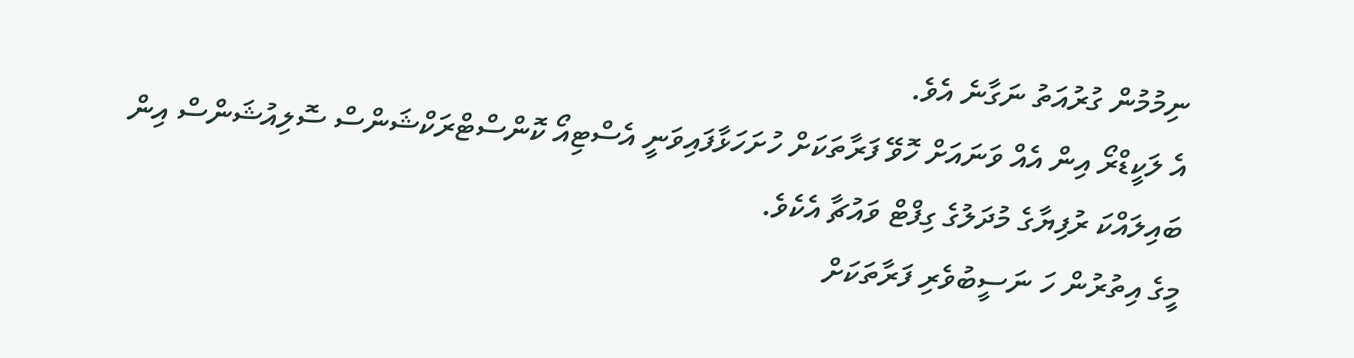ނިމުމުން ގުރުއަތު ނަގާނެ އެވެ.
އެ ލަކީޑްރޯ އިން އެއް ވަނައަށް ހޮވޭ ފަރާތަކަށް ހުށަހަޅާފައިވަނީ އެސްޓިއޯ ކޮންސްޓްރަކްޝަންސް ސޮލިއުޝަންސް އިން ބައިލައްކަ ރުފިޔާގެ މުދަލުގެ ގިފްޓް ވައުޗާ އެކެވެ.
މީގެ އިތުރުން ހަ ނަސީބުވެރި ފަރާތަކަށް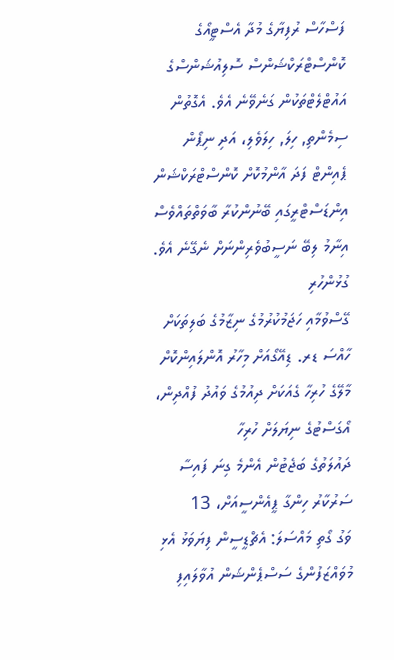ފަސްހާސް ރުފިޔާގެ މުދާ އެސްޓީއޯގެ ކޮންސްޓްރަކްޝަންސް ސޮލިއުޝަންސްގެ އައުޓްލެޓްތަކުން ގަނެވޭނެ އެވެ. އެގޮތުން ސިމެންތި, ހިލަ, ހިލަވެލި، އަދި ނިޕޯން ޕެއިންޓް ފަދަ އާންމުކޮށް ކޮންސްޓްރަކްޝަން އިންޑަސްޓްރީގައި ބޭނުންކުރާ ބާވަތްތައްވެސް އިނާމު ލިބޭ ނަސީބުވެރިންނަށް ނެގޭނެ އެވެ.
ގުޅުންހުރި
ގޭސްވުމާއި ހަޖަމުކުރުމުގެ ނިޒާމުގެ ބަލިތަކަށް ހާއްސަ ޑރ. ޑިއޭގޯއަށް މިހާރު އޮންލައިންކޮށް
މާލޭގެ ހުރިހާ ގެއަކަށް ދިއުމުގެ ވައުދު ފުއްދިން، އޯގަސްޓުގެ ނިޔަލަށް ހުރިހާ
ދައުލަތުގެ ބަޖެޓުން އެންމެ ގިނަ ފައިސާ ސަރުކާރު ހިންގާ ޕީއެންސީއަށް، 13
ވަގު ގޯތި މައްސަލަ: އެޗްޑީސީން ފިޔަވަޅު އެޅި މުވައްޒަފުންގެ ސަސްޕެންޝަން އުވާލައިފި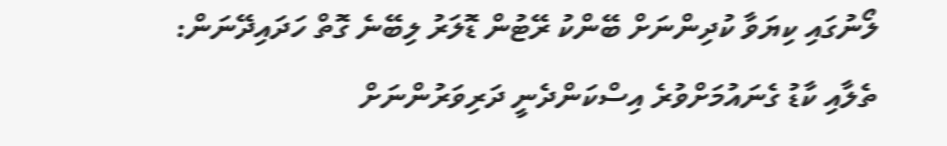ލޯނުގައި ކިޔަވާ ކުދިންނަށް ބޭންކު ރޭޓުން ޑޮލަރު ލިބޭނެ ގޮތް ހަދައިދޭނަން:
ތެލާއި ކާޑު ގެނައުމަށްވުރެ އިސްކަންދެނީ ދަރިވަރުންނަށް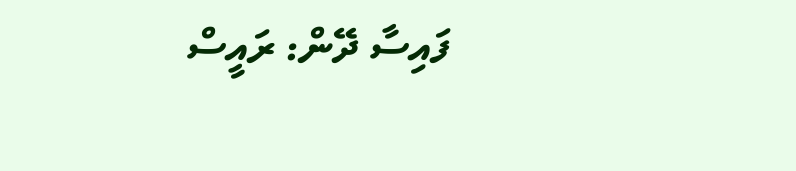ފައިސާ ދޭން: ރައީސް